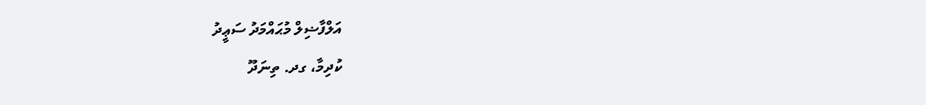އަލްފާޟިލް މުޙައްމަދު ސަޢީދު
ކުދިމާ، ގދ. ތިނަދޫ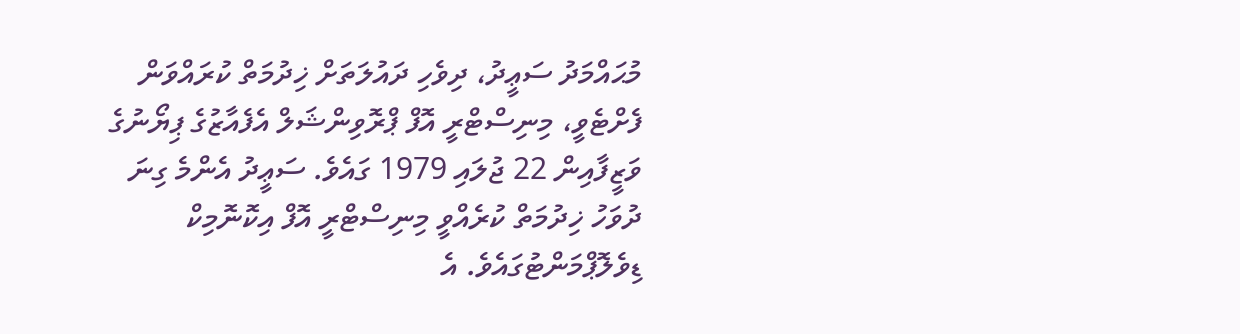މުޙައްމަދު ސަޢީދު، ދިވެހި ދައުލަތަށް ޚިދުމަތް ކުރައްވަން ފެށްޓެވީ، މިނިސްޓްރީ އޮފް ޕްރޮވިންޝަލް އެފެއާޒުގެ ޕިޔޯނުގެ ވަޒީފާއިން 22 ޖުލައި 1979 ގައެވެ. ސަޢީދު އެންމެ ގިނަ ދުވަހު ޚިދުމަތް ކުރެއްވީ މިނިސްޓްރީ އޮފް އިކޮނޮމިކް ޑިވެލޮޕްމަންޓުގައެވެ. އެ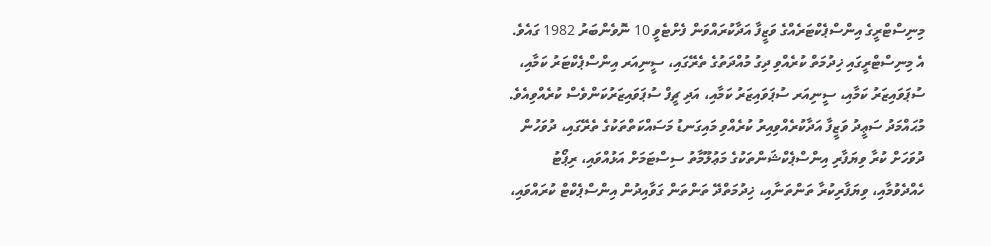މިނިސްޓްރީގެ އިންސްޕެކްޓަރެއްގެ ވަޒީފާ އަދާކުރައްވަން ފެށްޓެވީ 10 ނޮވެންބަރު 1982 ގައެވެ.
އެ މިނިސްޓްރީގައި ޚިދުމަތް ކުރެއްވި ދިގު މުއްދަތުގެ ތެރޭގައި، ސީނިއަރ އިންސްޕެކްޓަރު ކަމާއި، ސުޕަވައިޒަރު ކަމާއި، ސީނިއަރ ސުޕަވައިޒަރު ކަމާއި، އަދި ޗީފް ސުޕަވައިޒަރުކަންވެސް ކުރެއްވިއެވެ.
މުޙައްމަދު ސަޢީދު ވަޒީފާ އަދާކުރެއްވިއިރު ކުރެއްވި މައިގަނޑު މަސައްކަތްތަކުގެ ތެރޭގައި، ދުވަހުން ދުވަހަށް ކުރާ ވިޔަފާރި އިންސްޕެކްޝަންތަކުގެ މަޢުލޫމާތު ސިސްޓަމަށް އަޅުއްވައި، ރިޕޯޓު ހެއްދެވުމާއި، ވިޔަފާރިކުރާ ތަންތަނާއި، ޚިދުމަތްދޭ ތަންތަން ގަވާއިދުން އިންސްޕެކްޓް ކުރައްވައި،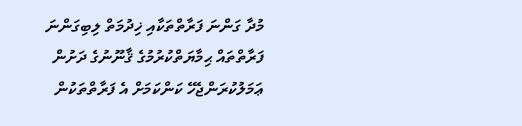މުދާ ގަންނަ ފަރާތްތަކާއި ޚިދުމަތް ލިބިގަންނަ ފަރާތްތައް ޙިމާޔަތްކުރުމުގެ ޤާނޫނުގެ ދަށުން ޢަމަލުކުރަންޖެހޭ ކަންކަމަށް އެ ފަރާތްތަކުން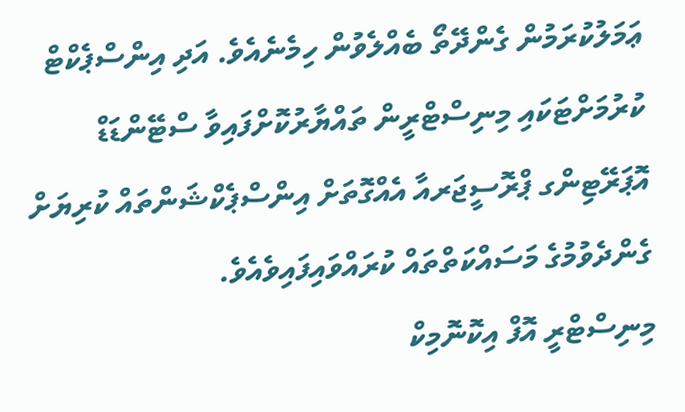ޢަމަލުކުރަމުން ގެންދޭތޯ ބެއްލެވުން ހިމެނެއެވެ. އަދި އިންސްޕެކްޓް ކުރުމަށްޓަކައި މިނިސްޓްރީން ތައްޔާރުކޮށްފައިވާ ސްޓޭންޑަޑް އޮޕަރޭޓިންގ ޕްރޮސީޖަރއާ އެއްގޮތަށް އިންސްޕެކްޝަންތައް ކުރިޔަށް ގެންދެވުމުގެ މަސައްކަތްތައް ކުރައްވައިފައިވެއެވެ.
މިނިސްޓްރީ އޮފް އިކޮނޮމިކް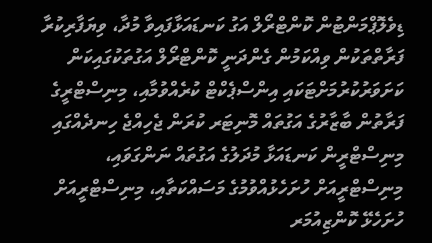ޑިވެލޮޕްމަންޓުން ކޮންޓްރޯލް އަގު ކަނޑައަޅާފައިވާ މުދާ، ވިޔަފާރިކުރާ ފަރާތްތަކުން ވިއްކަމުން ގެންދަނީ ކޮންޓްރޯލް އަގުތަކުގައިކަން ކަށަވަރުކުރުމަށްޓަކައި އިންސްޕެކްޓް ކުރެއްވުމާއި، މިނިސްޓްރީގެ ފަރާތުން ބާޒާރުގެ އަގުތައް މޮނިޓަރ ކުރަން ޖެހިއްޖެ ހިނދެއްގައި މިނިސްޓްރީން ކަނޑައަޅާ މުދަލުގެ އަގުތައް ނަންގަވައި، މިނިސްޓްރީއަށް ހުށަހެޅުއްވުމުގެ މަސައްކަތާއި، މިނިސްޓްރީއަށް ހުށަހެޅޭ ކޮންޒިއުމަރ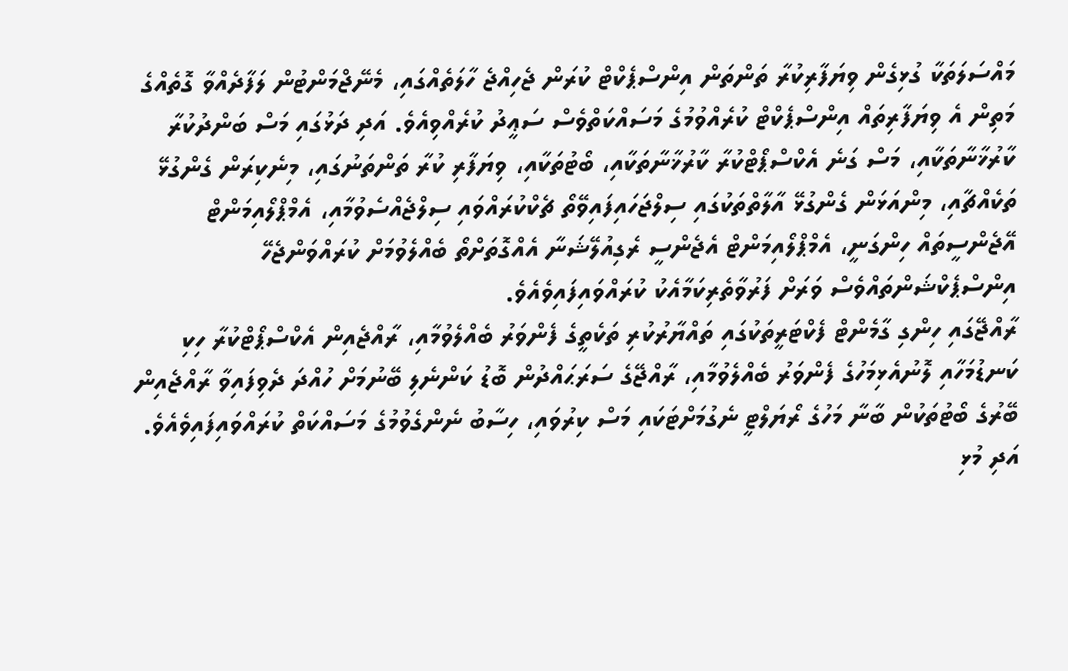މައްސަލަތަކާ ގުޅިގެން ވިޔަފާރިކުރާ ތަންތަން އިންސްޕެކްޓް ކުރަން ޖެހިއްޖެ ހާލަތެއްގައި، މެނޭޖްމަންޓުން ލަފާދެއްވާ ގޮތެއްގެ މަތިން އެ ވިޔަފާރިތައް އިންސްޕެކްޓް ކުރެއްވުމުގެ މަސައްކަތްވެސް ސަޢީދު ކުރެއްވިއެވެ. އަދި ދަޅުގައި މަސް ބަންދުކުރާ ކާރުޚާނާތަކާއި، މަސް ގަނެ އެކްސްޕޯޓްކުރާ ކާރުޚާނާތަކާއި، ބޯޓުތަކާއި، ވިޔަފާރި ކުރާ ތަންތަނުގައި، މިނެކިރަން ގެންގުޅޭ ތަކެއްޗާއި، މިންއަޅަން ގެންގުޅޭ އާލާތްތަކުގައި ސިލްޖަހައިފައިވޭތޯ ޗެކްކުރައްވައި ސިލްޖެއްސެވުމާއި، އެމްޕްލޯއިމަންޓް އޭޖެންސީތައް ހިންގަނީ، އެމްޕްލޯއިމަންޓް އެޖެންސީ ރެގިއުލޭޝަނާ އެއްގޮތަށްތޯ ބެއްލެވުމަށް ކުރައްވަންޖެހޭ އިންސްޕެކްޝަންތައްވެސް ވަރަށް ފަރުވާތެރިކަމާއެކު ކުރައްވައިފައިވެއެވެ.
ރާއްޖޭގައި ހިންގި ގާމެންޓް ފެކްޓަރީތަކުގައި ތައްޔާރުކުރި ތަކެތީގެ ފެންވަރު ބެއްލެވުމާއި، ރާއްޖެއިން އެކްސްޕޯޓްކުރާ ހިކި ކަނޑުމަހާއި ލޮނުއެޅިމަހުގެ ފެންވަރު ބެއްލެވުމާއި، ރާއްޖޭގެ ސަރަޙައްދުން ބޮޑު ކަންނެލި ބޭނުމަށް ހުއްދަ ދެވިފައިވާ ރާއްޖެއިން ބޭރުގެ ބޯޓުތަކުން ބާނާ މަހުގެ ރޯޔަލްޓީ ނެގުމަށްޓަކައި މަސް ކިރުވައި، ހިސާބު ނެންގެވުމުގެ މަސައްކަތް ކުރައްވައިފައިވެއެވެ. އަދި މުޅި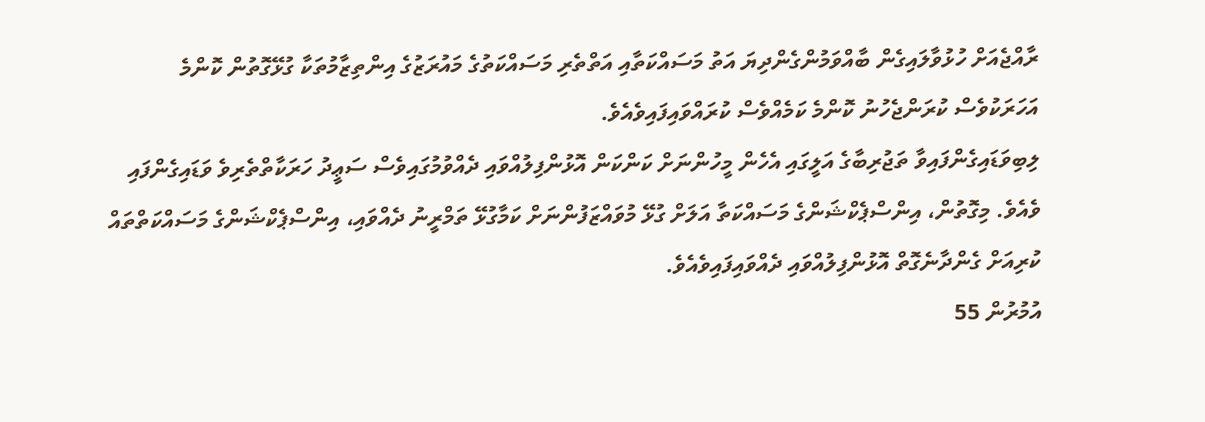ރާއްޖެއަށް ހުޅުވާލައިގެން ބާއްވަމުންގެންދިޔަ އަތު މަސައްކަތާއި އަތްތެރި މަސައްކަތުގެ މައުރަޒުގެ އިންތިޒާމުތަކާ ގުޅޭގޮތުން ކޮންމެ އަހަރަކުވެސް ކުރަންޖެހުނު ކޮންމެ ކަމެއްވެސް ކުރައްވައިފައިވެއެވެ.
ލިބިވަޑައިގެންފައިވާ ތަޖުރިބާގެ އަލީގައި އެހެން މީހުންނަށް ކަންކަން އޮޅުންފިލުއްވައި ދެއްވުމުގައިވެސް ސަޢީދު ހަރަކާތްތެރިވެ ވަޑައިގެންފައި ވެއެވެ. މިގޮތުން، އިންސްޕެކްޝަންގެ މަސައްކަތާ އަލަށް ގުޅޭ މުވައްޒަފުންނަށް ކަމާގުޅޭ ތަމްރީނު ދެއްވައި، އިންސްޕެކްޝަންގެ މަސައްކަތްތައް ކުރިއަށް ގެންދާނެގޮތް އޮޅުންފިލުއްވައި ދެއްވައިފައިވެއެވެ.
އުމުރުން 55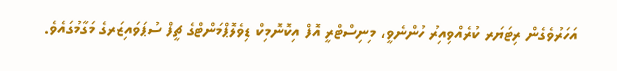އަހަރުވެގެން ރިޓަޔަރ ކުރެއްވިއިރު ހުންނެވީ، މިނިސްޓްރީ އޮފް އިކޮނޮމިކް ޑިވެލޮޕްމަންޓްގެ ޗީފް ސުޕަވައިޒަރގެ މަގާމުގައެވެ.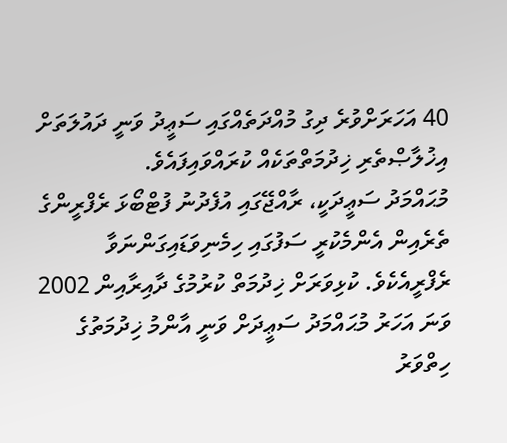40 އަހަރަށްވުރެ ދިގު މުއްދަތެއްގައި ސަޢީދު ވަނީ ދައުލަތަށް އިޚުލާޞްތެރި ޚިދުމަތްތަކެއް ކުރައްވައިފައެވެ.
މުޙައްމަދު ސަޢީދަކީ، ރާއްޖޭގައި އުފެދުނު ފުޓްބޯޅަ ރެފްރީންގެ ތެރެއިން އެންމެކުރީ ސަފުގައި ހިމެނިވަޑައިގަންނަވާ ރެފްރީއެކެވެ. ކުޅިވަރަށް ޚިދުމަތް ކުރުމުގެ ދާއިރާއިން 2002 ވަނަ އަހަރު މުޙައްމަދު ސަޢީދަށް ވަނީ އާންމު ޚިދުމަތުގެ ހިތްވަރު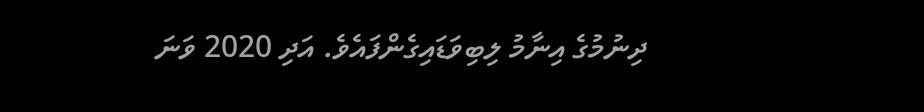ދިނުމުގެ އިނާމު ލިބިވަޑައިގެންފައެވެ. އަދި 2020 ވަނަ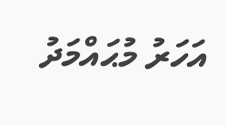އަހަރު މުޙައްމަދު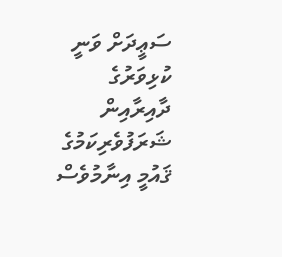ސަޢީދަށް ވަނީ ކުޅިވަރުގެ ދާއިރާއިން ޝަރަފުވެރިކަމުގެ ޤައުމީ އިނާމުވެސް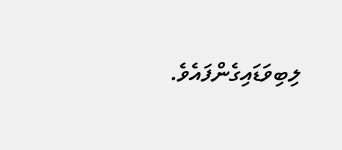ލިބިވަޑައިގެންފައެވެ.